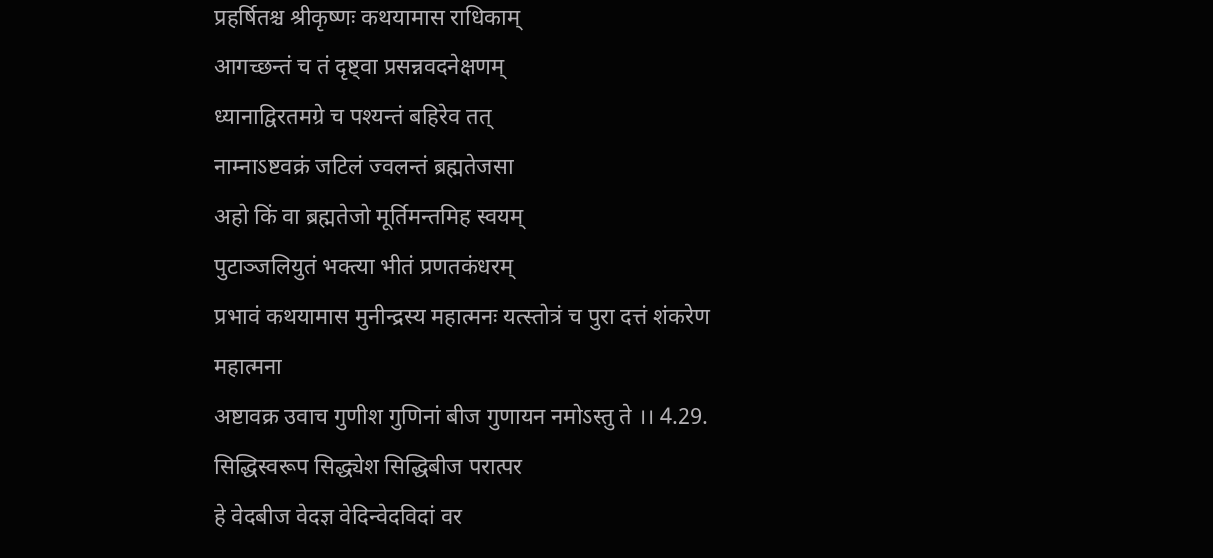प्रहर्षितश्च श्रीकृष्णः कथयामास राधिकाम्
आगच्छन्तं च तं दृष्ट्वा प्रसन्नवदनेक्षणम्
ध्यानाद्विरतमग्रे च पश्यन्तं बहिरेव तत्
नाम्नाऽष्टवक्रं जटिलं ज्वलन्तं ब्रह्मतेजसा
अहो किं वा ब्रह्मतेजो मूर्तिमन्तमिह स्वयम्
पुटाञ्जलियुतं भक्त्या भीतं प्रणतकंधरम्
प्रभावं कथयामास मुनीन्द्रस्य महात्मनः यत्स्तोत्रं च पुरा दत्तं शंकरेण महात्मना
अष्टावक्र उवाच गुणीश गुणिनां बीज गुणायन नमोऽस्तु ते ।। 4.29.
सिद्धिस्वरूप सिद्ध्येश सिद्धिबीज परात्पर
हे वेदबीज वेदज्ञ वेदिन्वेदविदां वर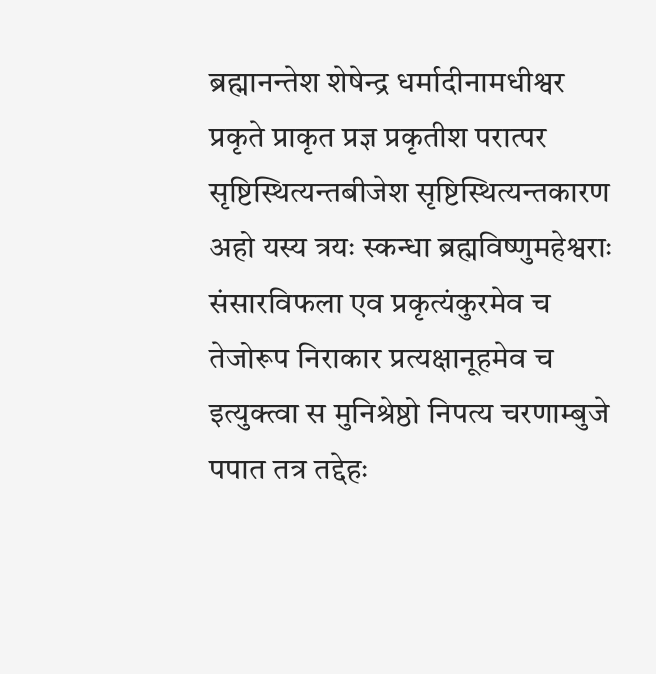ब्रह्मानन्तेश शेषेन्द्र धर्मादीनामधीश्वर
प्रकृते प्राकृत प्रज्ञ प्रकृतीश परात्पर
सृष्टिस्थित्यन्तबीजेश सृष्टिस्थित्यन्तकारण
अहो यस्य त्रयः स्कन्धा ब्रह्मविष्णुमहेश्वराः
संसारविफला एव प्रकृत्यंकुरमेव च
तेजोरूप निराकार प्रत्यक्षानूहमेव च
इत्युक्त्वा स मुनिश्रेष्ठो निपत्य चरणाम्बुजे
पपात तत्र तद्देहः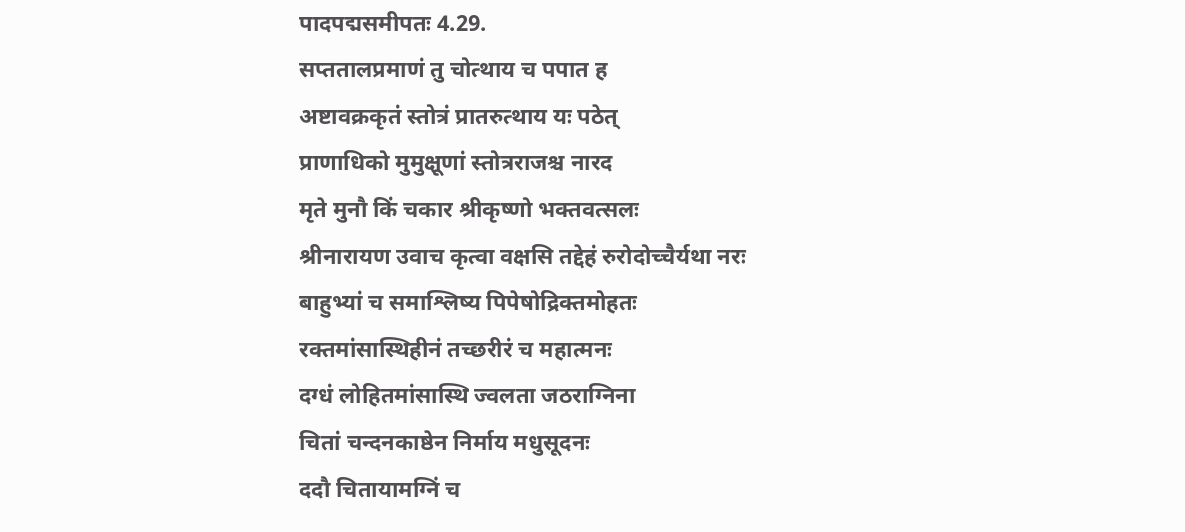पादपद्मसमीपतः 4.29.
सप्ततालप्रमाणं तु चोत्थाय च पपात ह
अष्टावक्रकृतं स्तोत्रं प्रातरुत्थाय यः पठेत्
प्राणाधिको मुमुक्षूणां स्तोत्रराजश्च नारद
मृते मुनौ किं चकार श्रीकृष्णो भक्तवत्सलः
श्रीनारायण उवाच कृत्वा वक्षसि तद्देहं रुरोदोच्चैर्यथा नरः
बाहुभ्यां च समाश्लिष्य पिपेषोद्रिक्तमोहतः
रक्तमांसास्थिहीनं तच्छरीरं च महात्मनः
दग्धं लोहितमांसास्थि ज्वलता जठराग्निना
चितां चन्दनकाष्ठेन निर्माय मधुसूदनः
ददौ चितायामग्निं च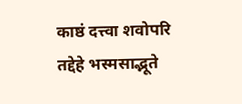काष्ठं दत्त्वा शवोपरि
तद्देहे भस्मसाद्भूते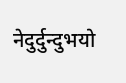नेदुर्दुन्दुभयो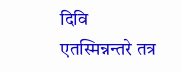दिवि
एतस्मिन्नन्तरे तत्र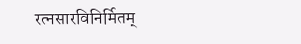रत्नसारविनिर्मितम्